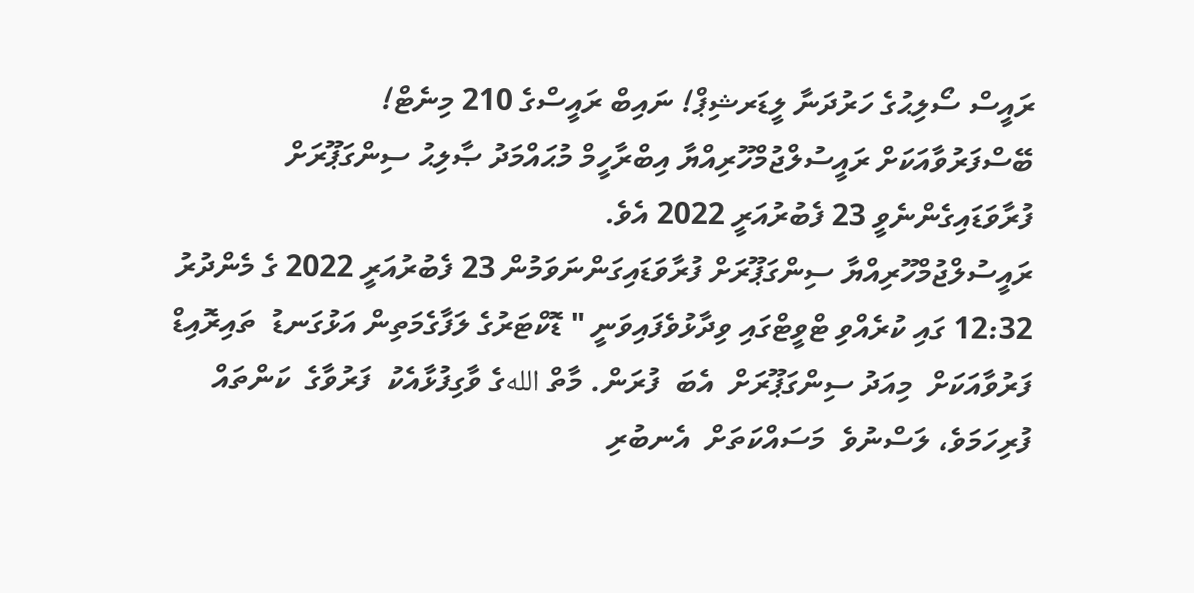ރައީސް ސޯލިޙުގެ ހަރުދަނާ ލީޑަރޝިޕް! ނައިބް ރައީސްގެ 210 މިނެޓް!
ބޭސްފަރުވާއަކަށް ރައީސުލްޖުމްހޫރިއްޔާ އިބްރާހީމް މުޙައްމަދު ޞާލިޙު ސިންގަޕޫރަށް ފުރާވަޑައިގެންނެވީ 23 ފެބުރުއަރީ 2022 އެވެ.
ރައީސުލްޖުމްހޫރިއްޔާ ސިންގަޕޫރަށް ފުރާވަޑައިގަންނަވަމުން 23 ފެބުރުއަރީ 2022 ގެ މެންދުރު 12:32 ގައި ކުރެއްވި ޓްވީޓްގައި ވިދާޅުވެފައިވަނީ " ޑޮކްޓަރުގެ ލަފާގެމަތިން އަޅުގަނޑު  ތައިރޮއިޑް  ފަރުވާއަކަށް  މިއަދު ސިންގަޕޫރަށް  އެބަ  ފުރަން. މާތް اللهގެ ވާގިފުޅާއެކު  ފަރުވާގެ  ކަންތައް  ފުރިހަމަވެ، ލަސްނުވެ  މަސައްކަތަށް  އެނބުރި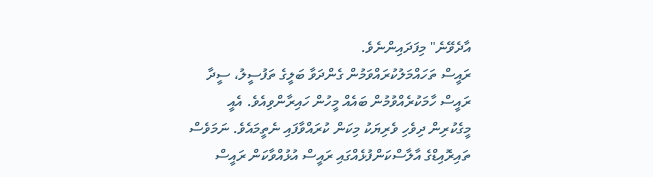އާދެވޭނެ" މިފަދައިންނެވެ.
ރައީސް ތަހައްމަލުކުރައްވަމުން ގެންދަވާ ބަލީގެ ތަފުސީލު، ސީދާ ރައީސް ހާމަކުރެއްވުމުން ބައެއް މީހުން ހައިރާންވިއެވެ. އެއީ މީގެކުރިން ދިވެހި ވެރިޔަކު މިކަން ކުރައްވާފައި ނެތީމައެވެ. ނަމަވެސް ތައިރޮއިޑްގެ އާލާސްކަންފުޅެއްގައި ރައީސް އުޅުއްވާކަން ރައީސް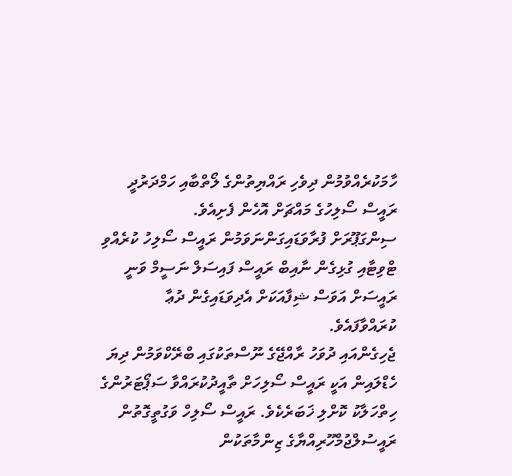ހާމަކުރެއްވުމުން ދިވެހި ރައްޔިތުންގެ ލޯތްބާއި ހަމްދަރުދީ ރައީސް ސޯލިހުގެ މައްޗަށް އޮހެން ފެށިއެވެ.
ސިންގަޕޫރަށް ފުރާވަޑައިގަންނަވަމުން ރައީސް ސޯލިހު ކުރެއްވި ޓްވިޓާއި ގުޅިގެން ނާއިބް ރައީސް ފައިސަލް ނަސީމް ވަނީ ރައީސަށް އަވަސް ޝިފާއަކަށް އެދިވަޑައިގެން ދުޢާ ކުރައްވާފައެވެ.
ޖެހިގެންއައި ދުވަހު ރާއްޖޭގެ ނޫސްތަކުގައި ބްރޭކްވަމުން ދިޔަ ހެޑްލައިން އަކީ ރައީސް ސޯލިހަށް ތާއީދުކުރައްވާ ސަޕޯޓަރުންގެ ހިތްހަލާކު ކޮށްލި ޚަބަރެކެވެ. ރައީސް ސޯލިހް ވަގުތީގޮތުން ރައީސުލްޖުމްހޫރިއްޔާގެ ޒިންމާތަކުން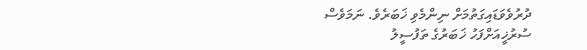ދުރުވެވަޑައިގަތުމަށް ނިންމެވި ޚަބަރެވެ. ނަމަވެސް ސުރުޚީއަށްފަހު ޚަބަރުގެ ތަފުސީލު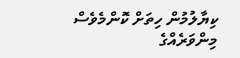ކިޔާލުމުން ހިތަށް ކޮންމެވެސް މިންވަރެއްގެ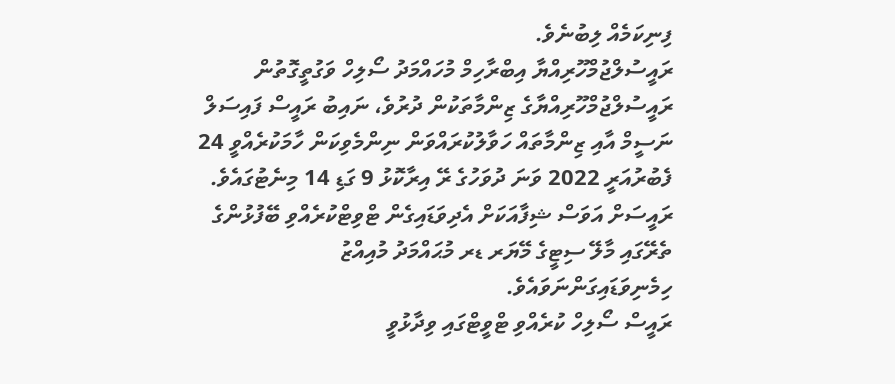ފިނިކަމެއް ލިބުނެވެ.
ރައީސުލްޖުމްހޫރިއްޔާ އިބްރާހިމް މުހައްމަދު ސޯލިހް ވަގުތީގޮތުން ރައީސުލްޖުމްހޫރިއްޔާގެ ޒިންމާތަކުން ދުރުވެ، ނައިބު ރައީސް ފައިސަލް ނަސީމް އާއި ޒިންމާތައް ހަވާލުކުރައްވަން ނިންމެވިކަން ހާމަކުރެއްވީ 24 ފެބުރުއަރީ 2022 ވަނަ ދުވަހުގެ ރޭ އިރާކޮޅު 9 ގަޑި 14 މިނެޓުގައެވެ.
ރައީސަށް އަވަސް ޝިފާއަކަށް އެދިވަޑައިގެން ޓްވިޓްކުރެއްވި ބޭފުޅުންގެ ތެރޭގައި މާލޭ ސިޓީގެ މޭޔަރ ޑރ މުޙައްމަދު މުއިއްޒު ހިމެނިވަޑައިގަންނަވައެވެ.
ރައީސް ސޯލިހް ކުރެއްވި ޓްވީޓްގައި ވިދާޅުވީ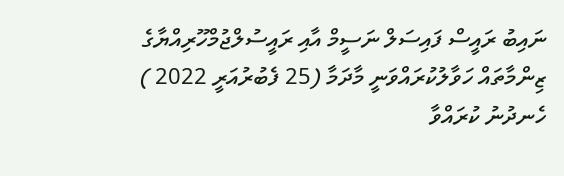ނައިބު ރައީސް ފައިސަލް ނަސީމް އާއި ރައީސުލްޖުމްހޫރިއްޔާގެ ޒިންމާތައް ހަވާލުކުރައްވަނީ މާދަމާ (25 ފެބުރުއަރީ 2022 ) ހެނދުނު ކުރައްވާ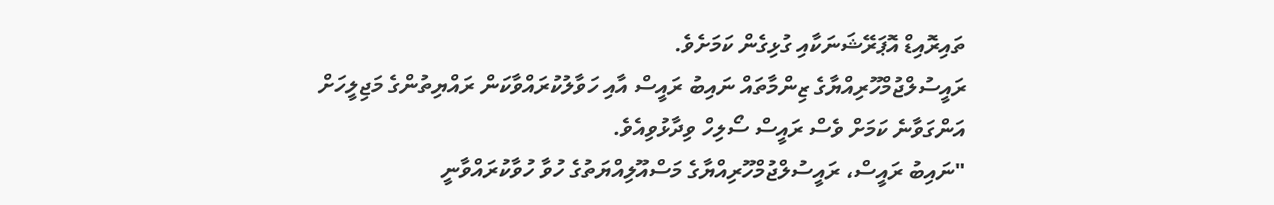ތައިރޮއިޑް އޮޕަރޭޝަނަކާއި ގުޅިގެން ކަމަށެވެ.
ރައީސުލްޖުމްހޫރިއްޔާގެ ޒިންމާތައް ނައިބު ރައީސް އާއި ހަވާލުކުރައްވާކަން ރައްޔިތުންގެ މަޖިލީހަށް އަންގަވާނެ ކަމަށް ވެސް ރައީސް ސޯލިހް ވިދާޅުވިއެވެ.
"ނައިބު ރައީސް، ރައީސުލްޖުމްހޫރިއްޔާގެ މަސްއޫލިއްޔަތުގެ ހުވާ ހުވާކުރައްވާނީ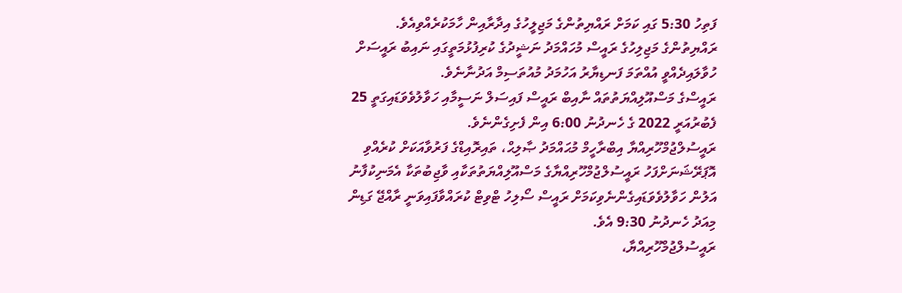ފަތިހު 5:30 ގައި ކަމަށް ރައްޔިތުންގެ މަޖިލީހުގެ އިދާރާއިން ހާމަކުރެއްވިއެވެ.
ރައްޔިތުންގެ މަޖިލިހުގެ ރައީސް މުހައްމަދު ނަޝީދުގެ ކުރިފުޅުމަތީގައި ނައިބު ރައީސަށް ހުވާލައިދެއްވީ އުއްތަމަ ފަނޑިޔާރު އަހުމަދު މުއުތަސިމް އަދުނާނެވެ.
ރައީސްގެ މަސްއޫލިއްޔަތުތައް ނާއިބް ރައީސް ފައިސަލް ނަސީމާއި ހަވާލުވެވަޑައިގަތީ 25 ފެބުރުއަރީ 2022 ގެ ހެނދުނު 6:00 އިން ފެށިގެންނެވެ.
ރައީސުލްޖުމްހޫރިއްޔާ އިބްރާހީމް މުޙައްމަދު ޞާލިޙް، ތައިރޮއިޑްގެ ފަރުވާއަކަށް ކުރެއްވި އޮޕަރޭޝަނަށްފަހު ރައީސުލްޖުމްހޫރިއްޔާގެ މަސްއޫލިއްޔަތުތަކާއި ވާޖިބުތަކާ އެމަނިކުފާނު އަލުން ހަވާލުވެވަޑައިގެންނެވިކަމަށް ރައީސް ސޯލިހު ޓްވިޓް ކުރައްވާފައިވަނީ ރާއްޖޭ ގަޑިން މިއަދު ހެނދުނު 9:30 އެވެ.
ރައީސުލްޖުމްހޫރިއްޔާ،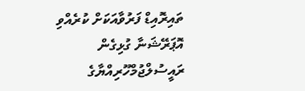ތައިރޮއިޑް ފަރުވާއަކަށް ކުރެއްވި އޮޕަރޭޝަނާ ގުޅިގެން ރައީސުލްޖުމްހޫރިއްޔާގެ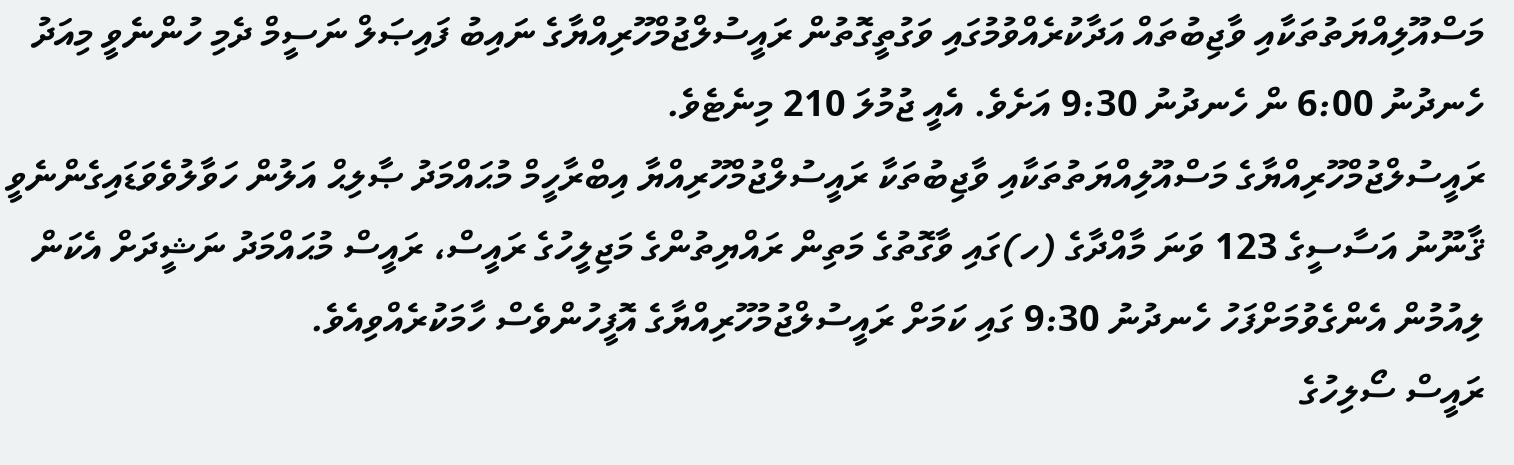މަސްއޫލިއްޔަތުތަކާއި ވާޖިބުތައް އަދާކުރެއްވުމުގައި ވަގުތީގޮތުން ރައީސުލްޖުމްހޫރިއްޔާގެ ނައިބު ފައިޞަލް ނަސީމް ދެމި ހުންނެވީ މިއަދު ހެނދުނު 6:00 ން ހެނދުނު 9:30 އަށެވެ. އެއީ ޖުމުލަ 210 މިނެޓެވެ.
ރައީސުލްޖުމްހޫރިއްޔާގެ މަސްއޫލިއްޔަތުތަކާއި ވާޖިބުތަކާ ރައީސުލްޖުމްހޫރިއްޔާ އިބްރާހީމް މުޙައްމަދު ޞާލިޙް އަލުން ހަވާލުވެވަޑައިގެންނެވީ ޤާނޫނު އަސާސީގެ 123 ވަނަ މާއްދާގެ (ހ)ގައި ވާގޮތުގެ މަތިން ރައްޔިތުންގެ މަޖިލީހުގެ ރައީސް، ރައީސް މުޙައްމަދު ނަޝީދަށް އެކަން ލިއުމުން އެންގެވުމަށްފަހު ހެނދުނު 9:30 ގައި ކަމަށް ރައީސުލްޖުމުހޫރިއްޔާގެ އޮފީހުންވެސް ހާމަކުރެއްވިއެވެ.
ރައީސް ސޯލިހުގެ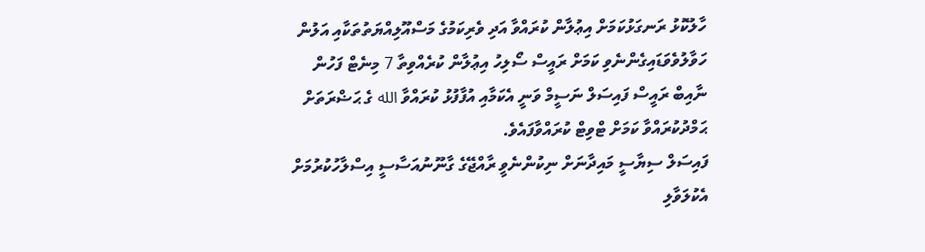ހާލުކޮޅު ރަނގަޅުކަމަށް އިޢުލާން ކުރައްވާ އަދި ވެރިކަމުގެ މަސްއޫލިއްޔަތުތަކާއި އަލުން ހަވާލުވެވަޑައިގެންނެވި ކަމަށް ރައީސް ސޯލިހު އިޢުލާން ކުރެއްވިތާ 7 މިނެޓް ފަހުން ނާއިބް ރައީސް ފައިސަލް ނަސީމް ވަނީ އެކަމާއި އުފާފުޅު ކުރައްވާ الله ގެ ޙަޟްރަތަށް ޙަމްދުކުރައްވާ ކަމަށް ޓްވިޓް ކުރައްވާފައެވެ.
ފައިސަލް ސިޔާސީ މައިދާނަށް ނިކުންނެވީ ރާއްޖޭގެ ގާނޫނުއަސާސީ އިސްލާހުކުރުމަށް އެކުލަވާލި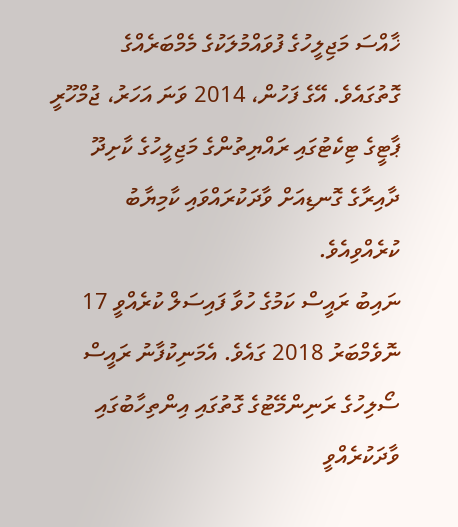ޚާއްސަ މަޖިލީހުގެ ފުވައްމުލަކުގެ މެމްބަރެއްގެ ގޮތުގައެވެ. އޭގެ ފަހުން، 2014 ވަނަ އަހަރު، ޖުމްހޫރީ ޕާޓީގެ ޓިކެޓުގައި ރައްޔިތުންގެ މަޖިލީހުގެ ކާށިދޫ ދާއިރާގެ ގޮނޑިއަށް ވާދަކުރައްވައި ކާމިޔާބު ކުރެއްވިއެވެ.
ނައިބު ރައީސް ކަމުގެ ހުވާ ފައިސަލް ކުރެއްވީ 17 ނޮވެމްބަރު 2018 ގައެވެ. އެމަނިކުފާނު ރައީސް ސޯލިހުގެ ރަނިންމޭޓުގެ ގޮތުގައި އިންތިހާބުގައި ވާދަކުރެއްވީ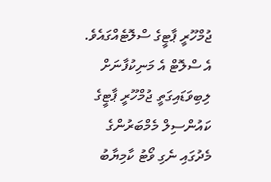ޖުމްހޫރީ ޕާޓީގެ ސްލޮޓެއްގައެވެ. އެ ސްލޮޓް އެ މަނިކުފާނަށް ލިބިވަޑައިގަތީ ޖުމްހޫރީ ޕާޓީގެ ކައުންސިލް މެމްބަރުންގެ މެދުގައި ނެގި ވޯޓު ކާމިޔާބު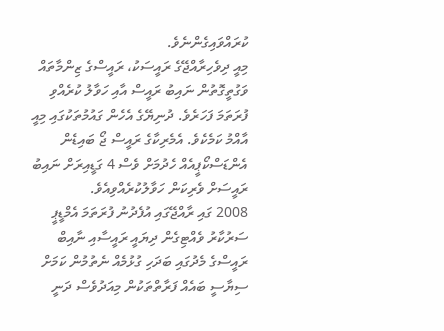ކުރައްވައިގެންނެވެ.
މިއީ ދިވެހިރާއްޖޭގެ ރައީސަކު، ރައީސްގެ ޒިންމާތައް ވަގުތީގޮތުން ނައިބު ރައީސް އާއި ހަވާލު ކުރެއްވި ފުރަތަމަ ފަހަރެވެ. ދުނިޔޭގެ އެހެން ގައުމުތަކުގައި މިއީ އާއްމު ކަމެކެވެ. އެމެރިކާގެ ރައީސް ޖޯ ބައިޑެން އެންޑަސްކޯޕީއެއް ހެދުމަށް ވެސް 4 ގަޑީއިރަށް ނައިބު ރައީސަށް ވެރިކަން ހަވާލުކުރެއްވިއެވެ.
2008 ގައި ރާއްޖޭގައި އުފެދުނު ފުރަތަމަ އެމްޑީޕީ ސަރުކާރު ވެއްޓިގެން ދިޔައީ ރައީސާއި ނާއިބް ރައީސްގެ މެދުގައި ބަދަހި ގުޅުމެއް ނެތުމުން ކަމަށް ސިޔާސީ ބައެއް ފަރާތްތަކުން މިއަދުވެސް ދަނީ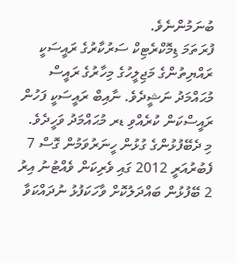ބުނަމުންނެވެ.
ފުރަތަމަ ޑިމޮކްރެޓިކް ސަރުކާރުގެ ރައީސަކީ ރައްޔިތުންގެ މަޖިލީހުގެ މިހާރުގެ ރައީސް މުޙައްމަދު ނަޝީދެވެ. ނާއިބް ރައީސަކީ ފަހުން ރައީސްކަން ކުރެއްވި ޑރ މުޙައްމަދު ވަހީދެވެ.
މި ދެބޭފުޅުންގެ ގުޅުން ހީނަރުވަމުން ގޮސް 7 ފެބުރުއަރީ 2012 ގައި ވެރިކަން ވެއްޓުނު އިރު 2 ބޭފުޅުން ބައްދަލުކޮށް ވާހަކަފުޅު ނުދައްކަވާ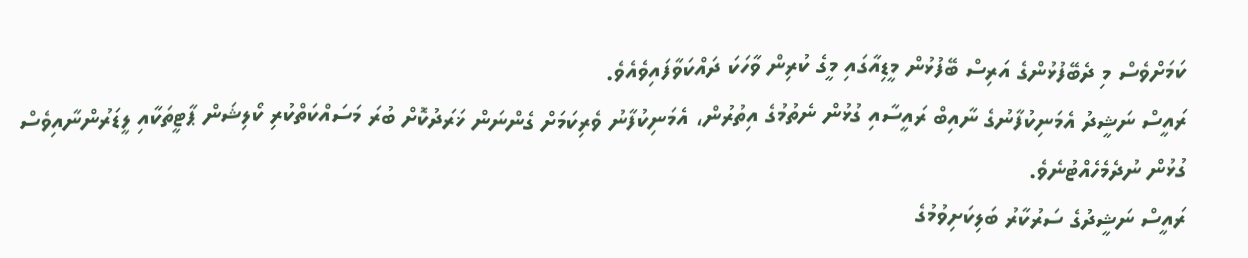ކަމަށްވެސް މި ދެބޭފުޅުންގެ އަރިސް ބޭފުޅުން މީޑިއާގައި މީގެ ކުރިން ވާހަކަ ދައްކަވާފައިވެއެވެ.
ރައީސް ނަޝީދު އެމަނިކުފާނުގެ ނާއިބް ރައީސާއި ގުޅުން ނެތުމުގެ އިތުރުން، އެމަނިކުފާނު ވެރިކަމަށް ގެންނަން ޚަރަދުކޮށް ބުރަ މަސައްކަތްކުރި ކޯލިޝަން ޕާޓީތަކާއި ލީޑަރުންނާއިވެސް ގުޅުން ނުދެމެހެއްޓުނެވެ.
ރައީސް ނަޝީދުގެ ސަރުކާރު ބަލިކަށިވުމުގެ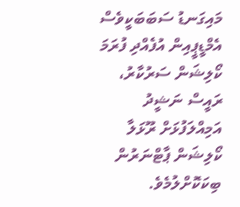މައިގަނޑު ސަބަބަކީވެސް އެމްޑީޕީއިން އުފެއްދި ފުރަމަ ކޯލިޝަން ސަރުކާރު، ރައީސް ނަޝީދު އަމިއްލަފުޅަށް ރޫޅަލާ ކޯލިޝަން ޕާޓްނަރުން ބިކަކޮށްލުމެވެ.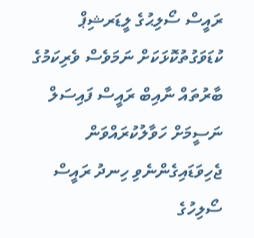ރައީސް ސޯލިޙުގެ ލީޑަރޝިޕް
ކުޑަވަގުތުކޮޅަކަށް ނަމަވެސް ވެރިކަމުގެ ބާރުތައް ނާއިބް ރައީސް ފައިސަލް ނަސީމަށް ހަވާލުކުރައްވަން ޖެހިވަޑައިގެންނެވި ހިނދު ރައީސް ސޯލިހުގެ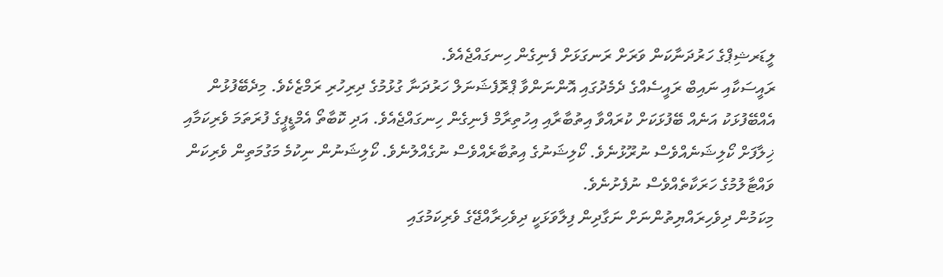ލީޑަރޝިޕްގެ ހަރުދަނާކަން ވަރަށް ރަނގަޅަށް ފެނިގެން ހިނގައްޖެއެވެ.
ރައީސަކާއި ނައިބް ރައީސެއްގެ ދެމެދުގައި އޮންނަންވާ ޕްރޮފެޝަނަލް ހަރުދަނާ ގުޅުމުގެ ދިރިހުރި ރަމްޒެކެވެ. މިދެބޭފުޅުން އެއްބޭފުޅަކު އަނެއް ބޭފުޅަކަށް ކުރައްވާ އިތުބާރާއި އިހުތިރާމް ފެނިގެން ހިނގައްޖެއެވެ. އަދި ކޮބާތޯ އެމްޑީޕީގެ ފުރަތަމަ ވެރިކަމާއި ޚިލާފަށް ކޯލިޝަނެއްވެސް ނުރޫޅުނެވެ. ކޯލިޝަނުގެ އިތުބާރެއްވެސް ނުގެއްލުނެވެ. ކޯލިޝަނުން ނިކުމެ މަގުމަތިން ވެރިކަން ވައްޓާލުމުގެ ހަރަކާތެއްވެސް ނުފެށުނެވެ.
މިކަމުން ދިވެހިރައްޔިތުންނަށް ނަގާދިން ފިލާވަޅަކީ ދިވެހިރާއްޖޭގެ ވެރިކަމުގައި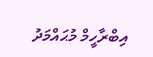އިބްރާހީމް މުޙައްމަދު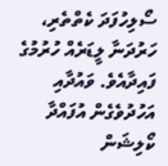ސޯލިހުފަދަ ކެތްތެރި، ހަރުދަނާ ލީޑަރެއް ހުރުމުގެ ފައިދާއެވެ. ވައުދާއި އަހުދުވެގެން އުފައްދާ ކޯލިޝަން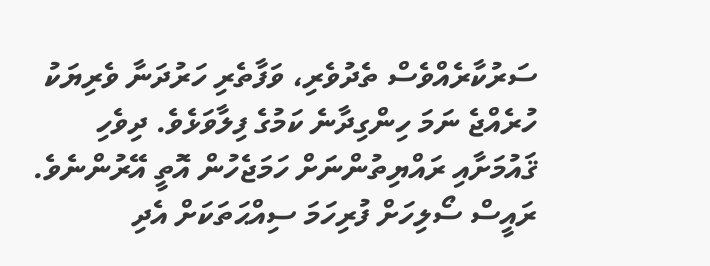ސަރުކާރެއްވެސް ތެދުވެރި، ވަފާތެރި ހަރުދަނާ ވެރިޔަކު ހުރެއްޖެ ނަމަ ހިންގިދާނެ ކަމުގެ ފިލާވަޅެވެ. ދިވެހި ޤައުމަށާއި ރައްޔިތުންނަށް ހަމަޖެހުން އޮތީ އޭރުންނެވެ.
ރައީސް ސޯލިހަށް ފުރިހަމަ ސިއްޙަތަކަށް އެދި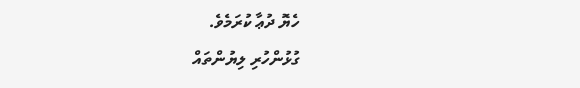ހެޔޮ ދުޢާ ކުރަމެވެ.
ގުޅުންހުރި ލިޔުންތައް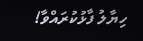ހިޔާލު ފާޅުކުރައްވާ!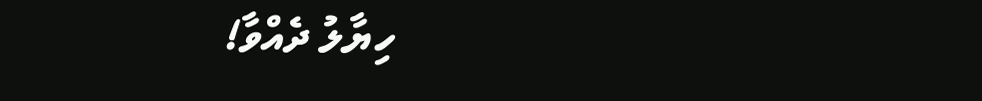ހިޔާލު ދެއްވާ!